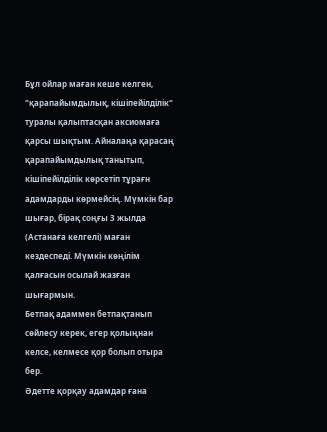Бұл ойлар маған кеше келген, "қарапайымдылық, кішіпейілділік" туралы қалыптасқан аксиомаға қарсы шықтым. Айналаңа қарасаң қарапайымдылық танытып, кішіпейілділік көрсетіп тұрағн адамдарды көрмейсің. Мүмкін бар шығар, бірақ соңғы 3 жылда (Астанаға келгелі) маған кездеспеді. Мүмкін көңілім қалғасын осылай жазған шығармын.
Бетпақ адаммен бетпақтанып сөйлесу керек, егер қолыңнан келсе, келмесе қор болып отыра бер.
Әдетте қорқау адамдар ғана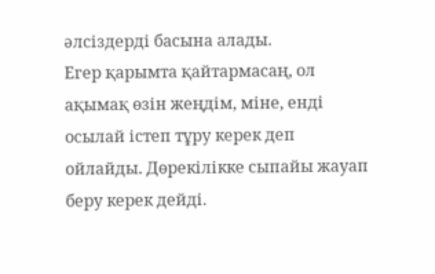әлсіздерді басына алады.
Егер қарымта қайтармасаң, ол ақымақ өзін жеңдім, міне, енді осылай істеп тұру керек деп ойлайды. Дөрекілікке сыпайы жауап беру керек дейді.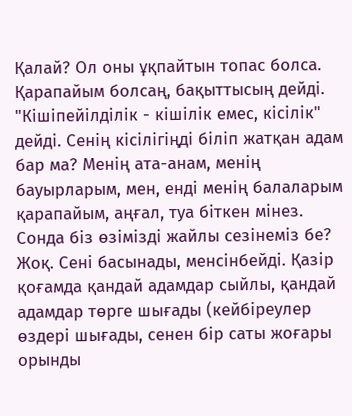Қалай? Ол оны ұқпайтын топас болса.
Қарапайым болсаң, бақыттысың дейді. "Кішіпейілділік - кішілік емес, кісілік" дейді. Сенің кісілігіңді біліп жатқан адам бар ма? Менің ата-анам, менің бауырларым, мен, енді менің балаларым қарапайым, аңғал, туа біткен мінез. Сонда біз өзімізді жайлы сезінеміз бе? Жоқ. Сені басынады, менсінбейді. Қазір қоғамда қандай адамдар сыйлы, қандай адамдар төрге шығады (кейбіреулер өздері шығады, сенен бір саты жоғары орынды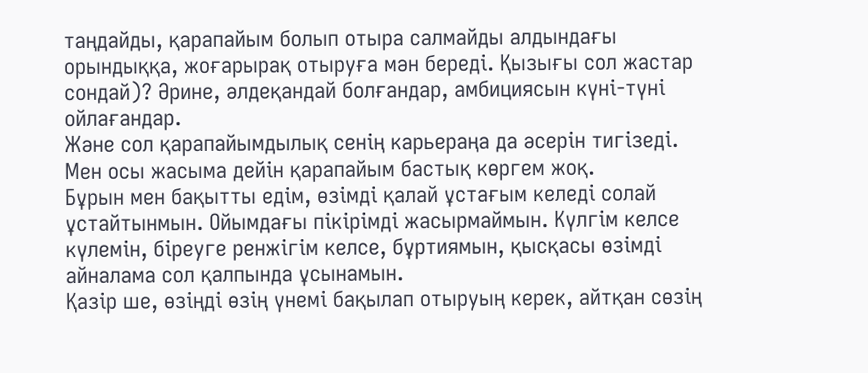таңдайды, қарапайым болып отыра салмайды алдындағы орындыққа, жоғарырақ отыруға мән береді. Қызығы сол жастар сондай)? Әрине, әлдеқандай болғандар, амбициясын күні-түні ойлағандар.
Және сол қарапайымдылық сенің карьераңа да әсерін тигізеді. Мен осы жасыма дейін қарапайым бастық көргем жоқ.
Бұрын мен бақытты едім, өзімді қалай ұстағым келеді солай ұстайтынмын. Ойымдағы пікірімді жасырмаймын. Күлгім келсе күлемін, біреуге ренжігім келсе, бұртиямын, қысқасы өзімді айналама сол қалпында ұсынамын.
Қазір ше, өзіңді өзің үнемі бақылап отыруың керек, айтқан сөзің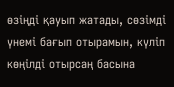өзіңді қауып жатады, сөзімді үнемі бағып отырамын, күліп көңілді отырсаң басына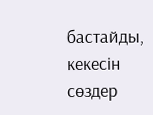бастайды, кекесін сөздер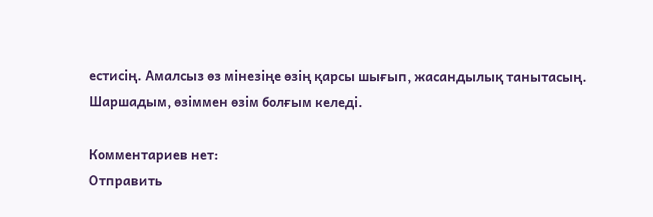естисің. Амалсыз өз мінезіңе өзің қарсы шығып, жасандылық танытасың.
Шаршадым, өзіммен өзім болғым келеді.

Комментариев нет:
Отправить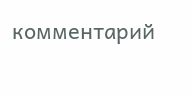комментарий